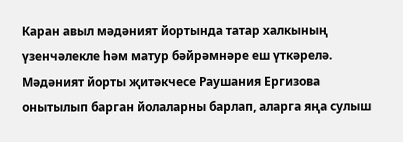Каран авыл мәдәният йортында татар халкының үзенчәлекле һәм матур бәйрәмнәре еш үткәрелә. Мәдәният йорты җитәкчесе Раушания Ергизова онытылып барган йолаларны барлап, аларга яңа сулыш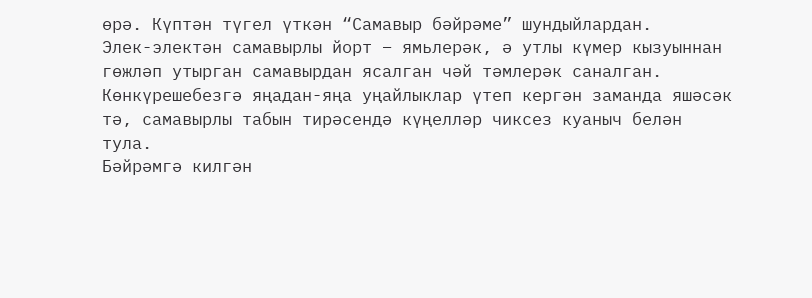өрә. Күптән түгел үткән “Самавыр бәйрәме” шундыйлардан.
Элек-электән самавырлы йорт – ямьлерәк, ә утлы күмер кызуыннан гөжләп утырган самавырдан ясалган чәй тәмлерәк саналган. Көнкүрешебезгә яңадан-яңа уңайлыклар үтеп кергән заманда яшәсәк тә, самавырлы табын тирәсендә күңелләр чиксез куаныч белән тула.
Бәйрәмгә килгән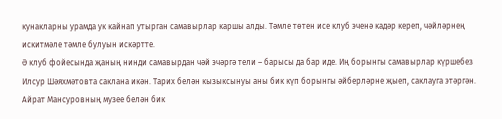кунакларны урамда ук кайнап утырган самавырлар каршы алды. Тәмле төтен исе клуб эченә кадәр кереп, чәйләрнең искитмәле тәмле булуын искәртте.
Ә клуб фойесында җаның нинди самавырдан чәй эчәргә тели – барысы да бар иде. Иң борынгы самавырлар күршебез Илсур Шәяхмәтовта саклана икән. Тарих белән кызыксынуы аны бик күп борынгы әйберләрне җыеп, саклауга этәргән.
Айрат Мансуровның музее белән бик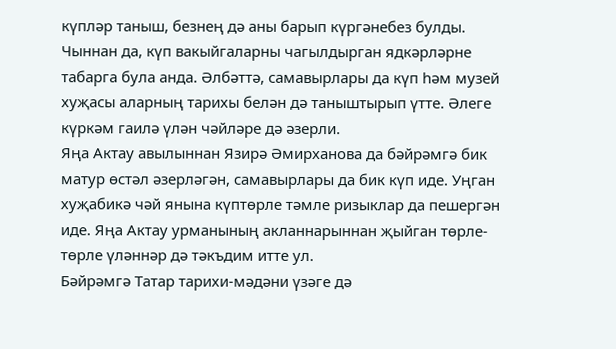күпләр таныш, безнең дә аны барып күргәнебез булды. Чыннан да, күп вакыйгаларны чагылдырган ядкәрләрне табарга була анда. Әлбәттә, самавырлары да күп һәм музей хуҗасы аларның тарихы белән дә таныштырып үтте. Әлеге күркәм гаилә үлән чәйләре дә әзерли.
Яңа Актау авылыннан Язирә Әмирханова да бәйрәмгә бик матур өстәл әзерләгән, самавырлары да бик күп иде. Уңган хуҗабикә чәй янына күптөрле тәмле ризыклар да пешергән иде. Яңа Актау урманының акланнарыннан җыйган төрле-төрле үләннәр дә тәкъдим итте ул.
Бәйрәмгә Татар тарихи-мәдәни үзәге дә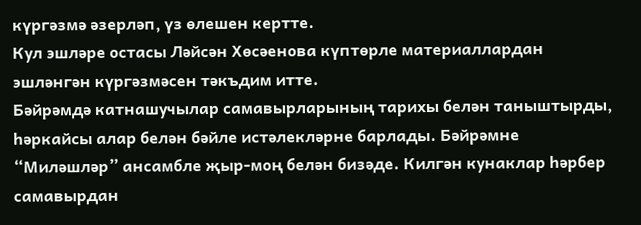күргәзмә әзерләп, үз өлешен кертте.
Кул эшләре остасы Ләйсән Хөсәенова күптөрле материаллардан эшләнгән күргәзмәсен тәкъдим итте.
Бәйрәмдә катнашучылар самавырларының тарихы белән таныштырды, һәркайсы алар белән бәйле истәлекләрне барлады. Бәйрәмне “Миләшләр” ансамбле җыр-моң белән бизәде. Килгән кунаклар һәрбер самавырдан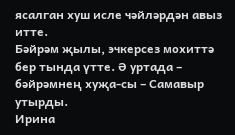ясалган хуш исле чәйләрдән авыз итте.
Бәйрәм җылы, эчкерсез мохиттә бер тында үтте. Ә уртада – бәйрәмнең хуҗа-сы – Самавыр утырды.
Ирина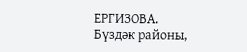ЕРГИЗОВА.
Бүздәк районы,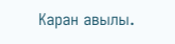Каран авылы.